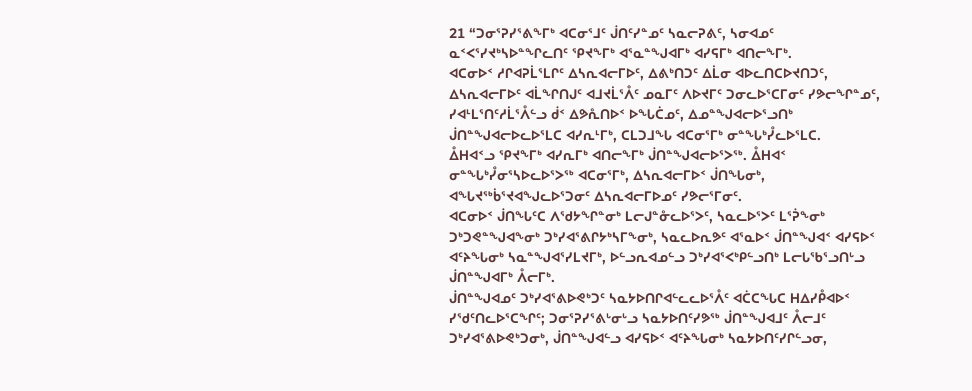21 “ᑐᓂᕐᕈᓯᕐᕕᖕᒥᒃ ᐊᑕᓂᕐᒧᑦ ᒎᑎᑦᓯᓐᓄᑦ ᓴᓇᓕᕈᕕᑦ, ᓴᓂᐊᓄᑦ ᓇᑉᐸᕐᓯᔪᒃᓴᐅᓐᖏᓚᑎᑦ ᕿᔪᖕᒥᒃ ᐊᕐᓇᓐᖑᐊᒥᒃ ᐊᓯᕋᒥᒃ ᐊᑎᓕᖕᒥᒃ.
ᐊᑕᓂᐅᑉ ᓱᒋᐊᕈᒫᕐᒪᒋᑦ ᐃᓴᕆᐊᓕᒥᐅᑦ, ᐃᕕᒃᑎᑐᑦ ᐃᒫᓂ ᐊᐅᓚᑎᑕᐅᔪᑎᑐᑦ, ᐃᓴᕆᐊᓕᒥᐅᑦ ᐊᒫᖏᑎᒍᑦ ᐊᒧᔪᒫᕐᐰᑦ ᓄᓇᒥᑦ ᐱᐅᔪᒥᑦ ᑐᓂᓚᐅᕐᑕᒥᓂᑦ ᓯᕗᓕᖏᓐᓄᑦ, ᓯᐊᒻᒪᕐᑎᑦᓱᒫᕐᐰᓪᓗ ᑰᑉ ᐃᕗᕅᑎᐅᑉ ᐅᖓᑖᓄᑦ, ᐃᓄᓐᖑᐊᓕᐅᕐᓗᑎᒃ ᒎᑎᓐᖑᐊᓕᐅᓚᐅᕐᒪᑕ ᐊᓯᕆᒻᒥᒃ, ᑕᒪᑐᒧᖓ ᐊᑕᓂᕐᒥᒃ ᓂᓐᖓᒃᓮᓚᐅᕐᒪᑕ.
ᐂᕼᐊᑉᓗ ᕿᔪᖕᒥᒃ ᐊᓯᕆᒥᒃ ᐊᑎᓕᖕᒥᒃ ᒎᑎᓐᖑᐊᓕᐅᕐᐳᖅ. ᐂᕼᐊᑉ ᓂᓐᖓᒃᓮᓂᕐᓴᐅᓚᐅᕐᐳᖅ ᐊᑕᓂᕐᒥᒃ, ᐃᓴᕆᐊᓕᒥᐅᑉ ᒎᑎᖓᓂᒃ, ᐊᖓᔪᖅᑳᕐᔪᐊᖑᓚᐅᕐᑐᓂᑦ ᐃᓴᕆᐊᓕᒥᐅᓄᑦ ᓯᕗᓕᕐᒥᓂᑦ.
ᐊᑕᓂᐅᑉ ᒎᑎᖓᑦᑕ ᐱᖁᔭᖏᓐᓂᒃ ᒪᓕᒍᓐᓁᓚᐅᕐᐳᑦ, ᓴᓇᓚᐅᕐᐳᑦ ᒪᕐᕉᖕᓂᒃ ᑐᒃᑐᕙᓐᖑᐊᖕᓂᒃ ᑐᒃᓯᐊᕐᕕᒋᔭᒃᓴᒥᖕᓂᒃ, ᓴᓇᓚᐅᕆᕗᑦ ᐊᕐᓇᐅᑉ ᒎᑎᓐᖑᐊᑉ ᐊᓯᕋᐅᑉ ᐊᑦᔨᖓᓂᒃ ᓴᓇᓐᖑᐊᕐᓯᒪᔪᒥᒃ, ᐅᓪᓗᕆᐊᓄᓪᓗ ᑐᒃᓯᐊᕐᐸᒃᑭᓪᓗᑎᒃ ᒪᓕᒐᖃᕐᓗᑎᒡᓗ ᒎᑎᓐᖑᐊᒥᒃ ᐰᓕᒥᒃ.
ᒎᑎᓐᖑᐊᓄᑦ ᑐᒃᓯᐊᕐᕕᐅᕙᒃᑐᑦ ᓴᓇᔭᐅᑎᒋᐊᓪᓚᓚᐅᕐᐰᑦ ᐊᑖᑕᖓᑕ ᕼᐃᓯᑬᐊᐅᑉ ᓯᖁᑦᑎᓚᐅᕐᑕᖏᑦ; ᑐᓂᕐᕈᓯᕐᕕᒡᓂᒡᓗ ᓴᓇᔭᐅᑎᑦᓯᕗᖅ ᒎᑎᓐᖑᐊᒧᑦ ᐰᓕᒧᑦ ᑐᒃᓯᐊᕐᕕᐅᕙᒃᑐᓂᒃ, ᒎᑎᓐᖑᐊᓪᓗ ᐊᓯᕋᐅᑉ ᐊᑦᔨᖓᓂᒃ ᓴᓇᔭᐅᑎᑦᓯᒋᓪᓗᓂ,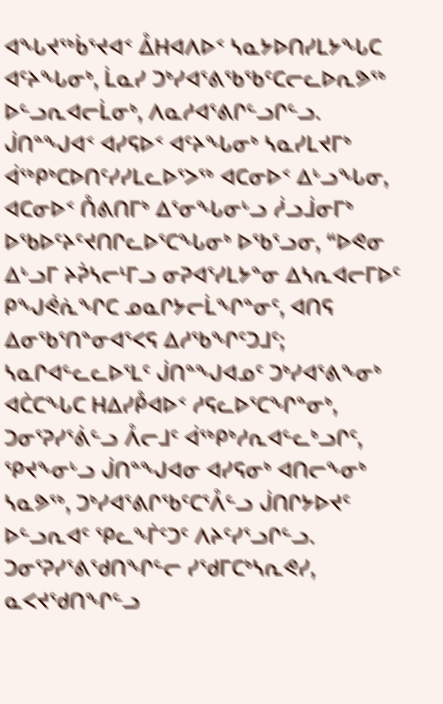ᐊᖓᔪᖅᑳᕐᔪᐊᑉ ᐂᕼᐊᐱᐅᑉ ᓴᓇᔭᐅᑎᓯᒪᔭᖓᑕ ᐊᑦᔨᖓᓂᒃ, ᒫᓇᓯ ᑐᒃᓯᐊᕐᕕᖃᖃᑦᑕᓕᓚᐅᕆᕗᖅ ᐅᓪᓗᕆᐊᓕᒫᓂᒃ, ᐱᓇᓱᐊᕐᕕᒋᓪᓗᒋᓪᓗ.
ᒎᑎᓐᖑᐊᑉ ᐊᓯᕋᐅᑉ ᐊᑦᔨᖓᓂᒃ ᓴᓇᓯᒪᔪᒥᒃ ᐋᖅᑭᒃᑕᐅᑎᑦᓯᓯᒪᓚᐅᕐᐳᖅ ᐊᑕᓂᐅᑉ ᐃᒡᓗᖓᓂ, ᐊᑕᓂᐅᑉ ᑍᕕᑎᒥᒃ ᐃᕐᓂᖓᓂᒡᓗ ᓲᓗᒨᓂᒥᒃ ᐅᖃᐅᑦᔨᑦᔪᑎᒋᓚᐅᕐᑕᖓᓂᒃ ᐅᖃᕐᓗᓂ, “ᐅᕙᓂ ᐃᒡᓗᒥ ᔨᕉᓴᓕᒻᒥᓗ ᓂᕈᐊᕐᓯᒪᔭᓐᓂ ᐃᓴᕆᐊᓕᒥᐅᑦ ᑭᖑᕚᕇᖏᑕ ᓄᓇᒋᔭᓕᒫᖏᓐᓂᑦ, ᐊᑎᕋ ᐃᓂᖃᕐᑎᓐᓂᐊᕐᐸᕋ ᐃᓱᖃᖏᑦᑐᒧᑦ;
ᓴᓇᒋᐊᓪᓚᓚᐅᕐᒪᑦ ᒎᑎᓐᖑᐊᓄᑦ ᑐᒃᓯᐊᕐᕕᖕᓂᒃ ᐊᑖᑕᖓᑕ ᕼᐃᓯᑬᐊᐅᑉ ᓱᕋᓚᐅᕐᑕᖏᓐᓂᒃ, ᑐᓂᕐᕈᓯᕐᕖᓪᓗ ᐰᓕᒧᑦ ᐋᖅᑭᒃᓱᕆᐊᓪᓚᒃᓗᒋᑦ, ᕿᔪᖕᓂᒡᓗ ᒎᑎᓐᖑᐊᓂ ᐊᓯᕋᓂᒃ ᐊᑎᓕᖕᓂᒃ ᓴᓇᕗᖅ, ᑐᒃᓯᐊᕐᕕᒋᖃᑦᑕᕐᐰᓪᓗ ᒎᑎᒋᔭᐅᔪᑦ ᐅᓪᓗᕆᐊᑦ ᕿᓚᖕᒦᑦᑐᑦ ᐱᔨᑦᓯᕐᓗᒋᓪᓗ.
ᑐᓂᕐᕈᓯᕐᕕᖁᑎᖏᓪᓕ ᓯᖁᒥᑕᒃᓴᕆᕙᓯ, ᓇᐸᔪᖁᑎᖏᓪᓗ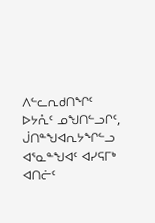ᐱᓪᓚᕆᑯᑎᖏᑦ ᐅᔭᕅᑦ ᓄᖑᑎᓪᓗᒋᑦ, ᒎᑎᓐᖑᐊᕆᔭᖏᓪᓗ ᐊᕐᓇᓐᖑᐊᑦ ᐊᓯᕋᒥᒃ ᐊᑎᓖᑦ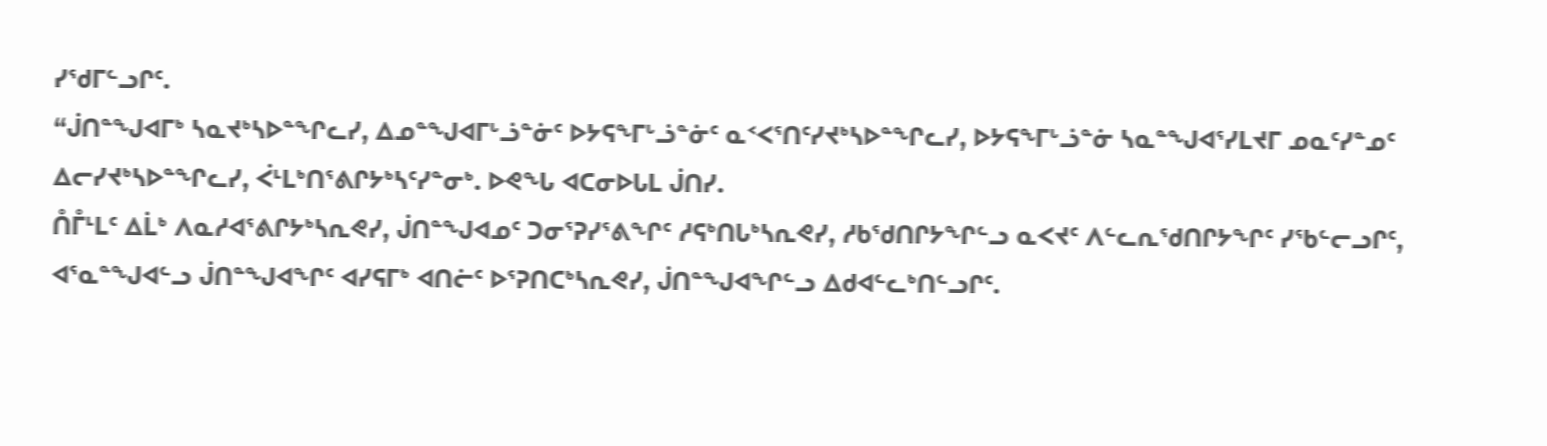ᓯᖁᒥᓪᓗᒋᑦ.
“ᒎᑎᓐᖑᐊᒥᒃ ᓴᓇᔪᒃᓴᐅᓐᖏᓚᓯ, ᐃᓄᓐᖑᐊᒥᒡᓘᓐᓃᑦ ᐅᔭᕋᖕᒥᒡᓘᓐᓃᑦ ᓇᑉᐸᕐᑎᑦᓯᔪᒃᓴᐅᓐᖏᓚᓯ, ᐅᔭᕋᖕᒥᒡᓘᓐᓃ ᓴᓇᓐᖑᐊᕐᓯᒪᔪᒥ ᓄᓇᑦᓯᓐᓄᑦ ᐃᓕᓯᔪᒃᓴᐅᓐᖏᓚᓯ, ᐹᒻᒪᒃᑎᕐᕕᒋᔭᒃᓴᑦᓯᓐᓂᒃ. ᐅᕙᖓ ᐊᑕᓂᐅᒐᒪ ᒎᑎᓯ.
ᑍᒤᒻᒪᑦ ᐃᒫᒃ ᐱᓇᓱᐊᕐᕕᒋᔭᒃᓴᕆᕙᓯ, ᒎᑎᓐᖑᐊᓄᑦ ᑐᓂᕐᕈᓯᕐᕕᖏᑦ ᓱᕋᒃᑎᒐᒃᓴᕆᕙᓯ, ᓱᑲᖁᑎᒋᔭᖏᓪᓗ ᓇᐸᔪᑦ ᐱᓪᓚᕆᖁᑎᒋᔭᖏᑦ ᓯᖃᓪᓕᓗᒋᑦ, ᐊᕐᓇᓐᖑᐊᓪᓗ ᒎᑎᓐᖑᐊᖏᑦ ᐊᓯᕋᒥᒃ ᐊᑎᓖᑦ ᐅᕐᕈᑎᑕᒃᓴᕆᕙᓯ, ᒎᑎᓐᖑᐊᖏᓪᓗ ᐃᑯᐊᓪᓚᒃᑎᓪᓗᒋᑦ.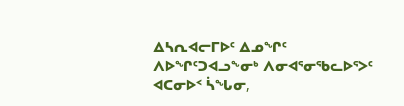ᐃᓴᕆᐊᓕᒥᐅᑦ ᐃᓄᖏᑦ ᐱᐅᖏᑦᑐᐊᓗᖕᓂᒃ ᐱᓂᐊᕐᓂᖃᓚᐅᕐᐳᑦ ᐊᑕᓂᐅᑉ ᓵᖓᓂ,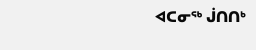ᐊᑕᓂᖅ ᒎᑎᑎᒃ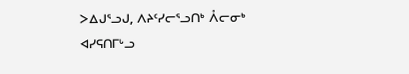ᐳᐃᒍᕐᓗᒍ, ᐱᔨᑦᓯᓕᕐᓗᑎᒃ ᐰᓕᓂᒃ ᐊᓯᕋᑎᒥᒡᓗ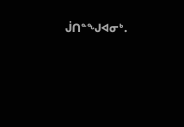ᒎᑎᓐᖑᐊᓂᒃ.